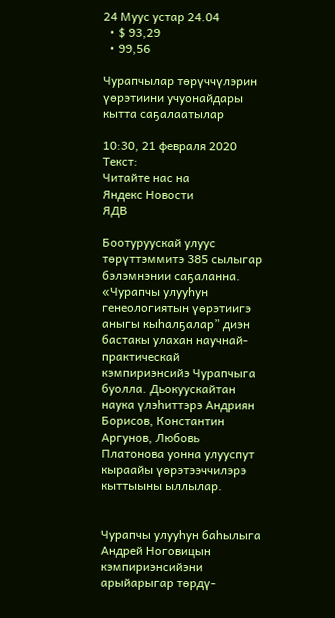24 Муус устар 24.04
  • $ 93,29
  • 99,56

Чурапчылар төрүччүлэрин үөрэтиини учуонайдары кытта саҕалаатылар

10:30, 21 февраля 2020
Текст:
Читайте нас на
Яндекс Новости
ЯДВ

Боотуруускай улуус төрүттэммитэ 385 сылыгар бэлэмнэнии саҕаланна. «Чурапчы улууһун генеологиятын үөрэтиигэ аныгы кыһалҕалар” диэн бастакы улахан научнай-практическай кэмпириэнсийэ Чурапчыга буолла. Дьокуускайтан наука үлэһиттэрэ Андриян Борисов, Константин Аргунов, Любовь Платонова уонна улууспут кыраайы үөрэтээччилэрэ кыттыыны ыллылар.


Чурапчы улууһун баһылыга Андрей Ноговицын кэмпириэнсийэни арыйарыгар төрдү-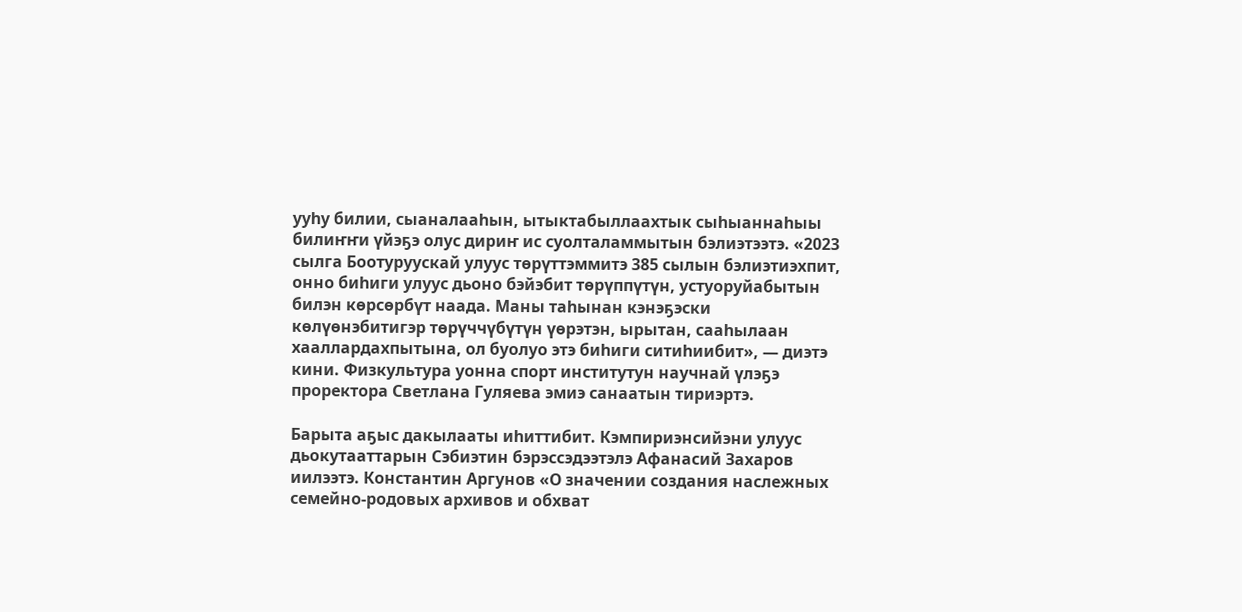ууһу билии, сыаналааһын, ытыктабыллаахтык сыһыаннаһыы билиҥҥи үйэҕэ олус дириҥ ис суолталаммытын бэлиэтээтэ. «2023 сылга Боотуруускай улуус төрүттэммитэ 385 сылын бэлиэтиэхпит, онно биһиги улуус дьоно бэйэбит төрүппүтүн, устуоруйабытын билэн көрсөрбүт наада. Маны таһынан кэнэҕэски көлүөнэбитигэр төрүччүбүтүн үөрэтэн, ырытан, сааһылаан хааллардахпытына, ол буолуо этэ биһиги ситиһиибит», — диэтэ кини. Физкультура уонна спорт институтун научнай үлэҕэ проректора Светлана Гуляева эмиэ санаатын тириэртэ.

Барыта аҕыс дакылааты иһиттибит. Кэмпириэнсийэни улуус дьокутааттарын Сэбиэтин бэрэссэдээтэлэ Афанасий Захаров иилээтэ. Константин Аргунов «О значении создания наслежных семейно-родовых архивов и обхват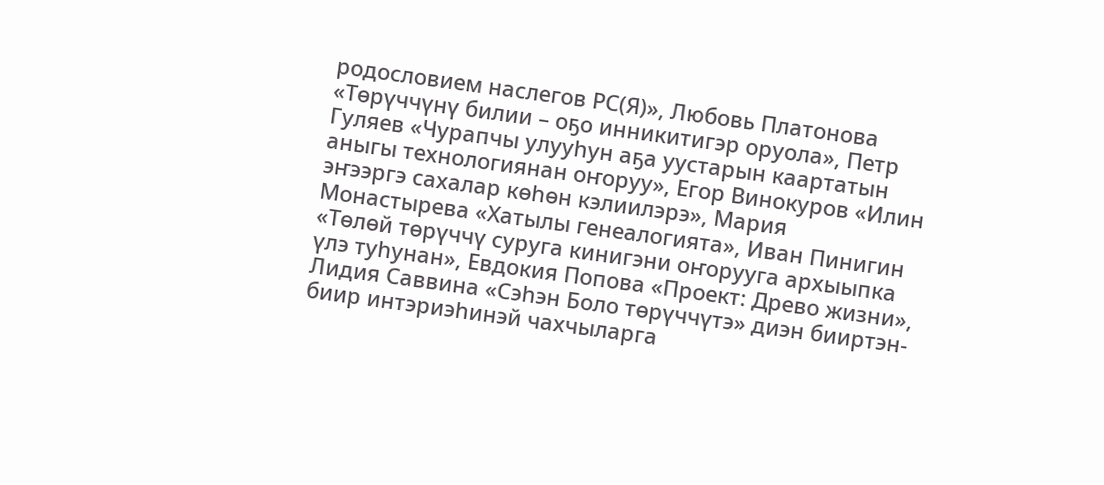родословием наслегов РС(Я)», Любовь Платонова «Төрүччүнү билии – оҕо инникитигэр оруола», Петр Гуляев «Чурапчы улууһун аҕа уустарын каартатын аныгы технологиянан оҥоруу», Егор Винокуров «Илин эҥээргэ сахалар көһөн кэлиилэрэ», Мария Монастырева «Хатылы генеалогията», Иван Пинигин «Төлөй төрүччү суруга кинигэни оҥорууга архыыпка үлэ туһунан», Евдокия Попова «Проект: Древо жизни», Лидия Саввина «Сэһэн Боло төрүччүтэ» диэн бииртэн-биир интэриэһинэй чахчыларга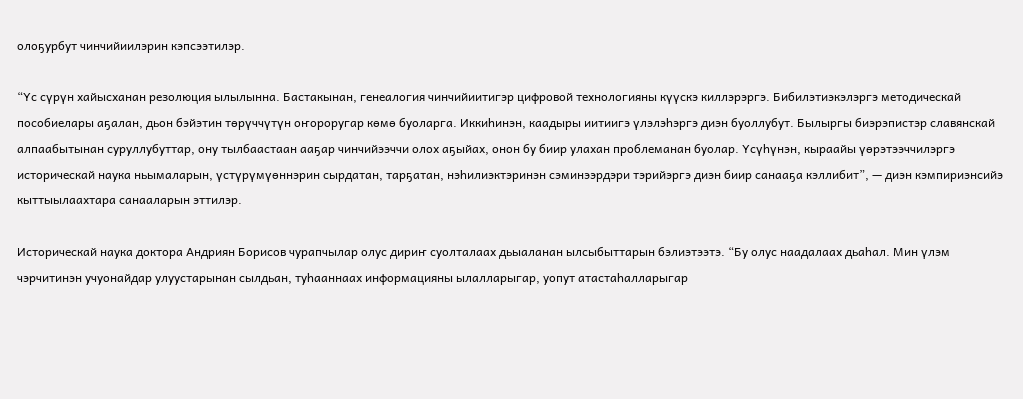олоҕурбут чинчийиилэрин кэпсээтилэр.

“Үс сүрүн хайысханан резолюция ылылынна. Бастакынан, генеалогия чинчийиитигэр цифровой технологияны күүскэ киллэрэргэ. Бибилэтиэкэлэргэ методическай пособиелары аҕалан, дьон бэйэтин төрүччүтүн оҥороругар көмө буоларга. Иккиһинэн, каадыры иитиигэ үлэлэһэргэ диэн буоллубут. Былыргы биэрэпистэр славянскай алпаабытынан суруллубуттар, ону тылбаастаан ааҕар чинчийээччи олох аҕыйах, онон бу биир улахан проблеманан буолар. Үсүһүнэн, кыраайы үөрэтээччилэргэ историческай наука ньымаларын, үстүрүмүөннэрин сырдатан, тарҕатан, нэһилиэктэринэн сэминээрдэри тэрийэргэ диэн биир санааҕа кэллибит”, — диэн кэмпириэнсийэ кыттыылаахтара санааларын эттилэр.

Историческай наука доктора Андриян Борисов чурапчылар олус дириҥ суолталаах дьыаланан ылсыбыттарын бэлиэтээтэ. “Бу олус наадалаах дьаһал. Мин үлэм чэрчитинэн учуонайдар улуустарынан сылдьан, туһааннаах информацияны ылалларыгар, уопут атастаһалларыгар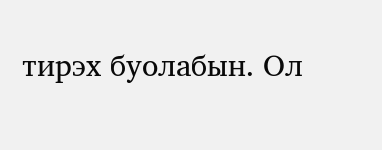тирэх буолабын. Ол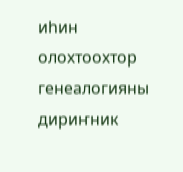иһин олохтоохтор генеалогияны дириҥник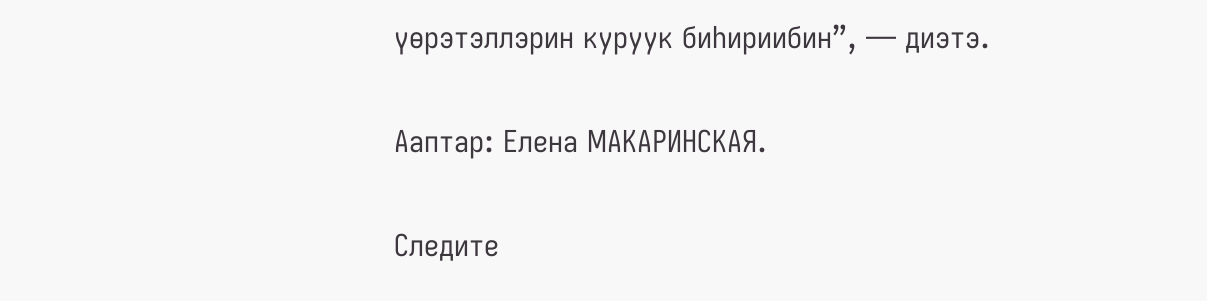үөрэтэллэрин куруук биһириибин”, — диэтэ.

Ааптар: Елена МАКАРИНСКАЯ.

Следите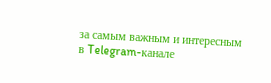за самым важным и интересным в Telegram-канале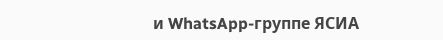и WhatsApp-группе ЯСИА